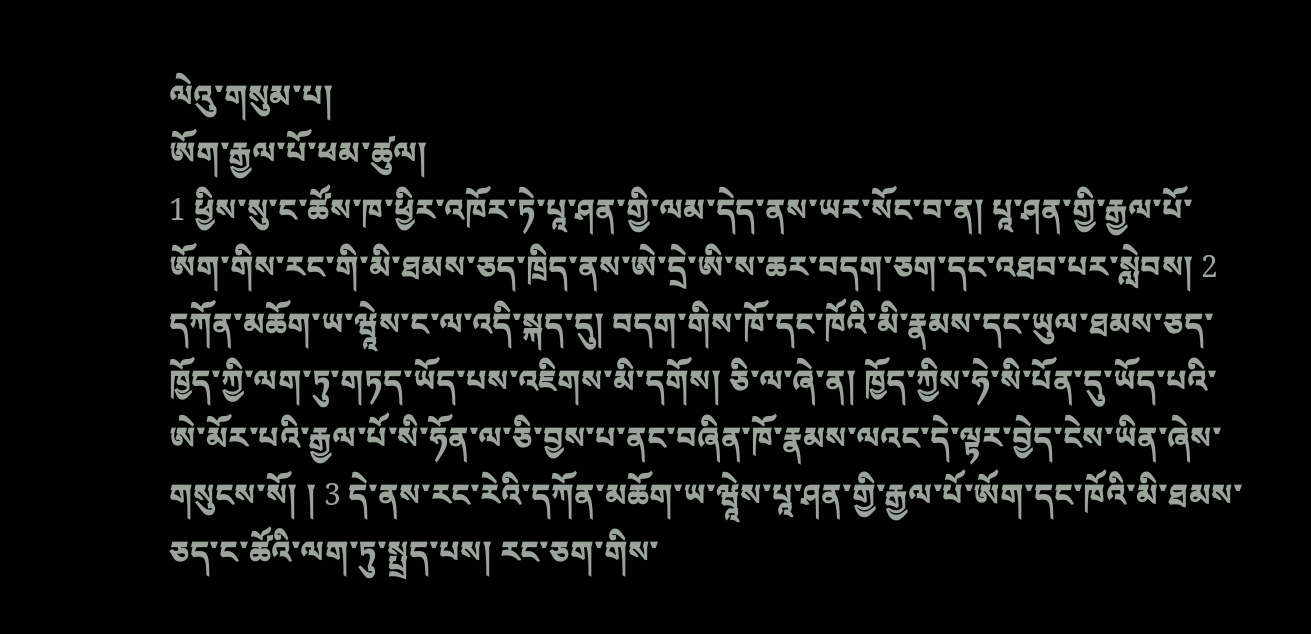ལེའུ་གསུམ་པ།
ཨོག་རྒྱལ་པོ་ཕམ་ཚུལ།
1 ཕྱིས་སུ་ང་ཚོས་ཁ་ཕྱིར་འཁོར་ཏེ་པཱ་ཤན་གྱི་ལམ་དེད་ནས་ཡར་སོང་བ་ན། པཱ་ཤན་གྱི་རྒྱལ་པོ་ཨོག་གིས་རང་གི་མི་ཐམས་ཅད་ཁྲིད་ནས་ཨེ་དྲེ་ཨི་ས་ཆར་བདག་ཅག་དང་འཐབ་པར་སླེབས། 2 དཀོན་མཆོག་ཡ་ཝཱེས་ང་ལ་འདི་སྐད་དུ། བདག་གིས་ཁོ་དང་ཁོའི་མི་རྣམས་དང་ཡུལ་ཐམས་ཅད་ཁྱོད་ཀྱི་ལག་ཏུ་གཏད་ཡོད་པས་འཇིགས་མི་དགོས། ཅི་ལ་ཞེ་ན། ཁྱོད་ཀྱིས་ཧེ་སི་པོན་དུ་ཡོད་པའི་ཨེ་མོར་པའི་རྒྱལ་པོ་སི་ཧོན་ལ་ཅི་བྱས་པ་ནང་བཞིན་ཁོ་རྣམས་ལའང་དེ་ལྟར་བྱེད་ངེས་ཡིན་ཞེས་གསུངས་སོ། ། 3 དེ་ནས་རང་རེའི་དཀོན་མཆོག་ཡ་ཝཱེས་པཱ་ཤན་གྱི་རྒྱལ་པོ་ཨོག་དང་ཁོའི་མི་ཐམས་ཅད་ང་ཚོའི་ལག་ཏུ་སྤྲད་པས། རང་ཅག་གིས་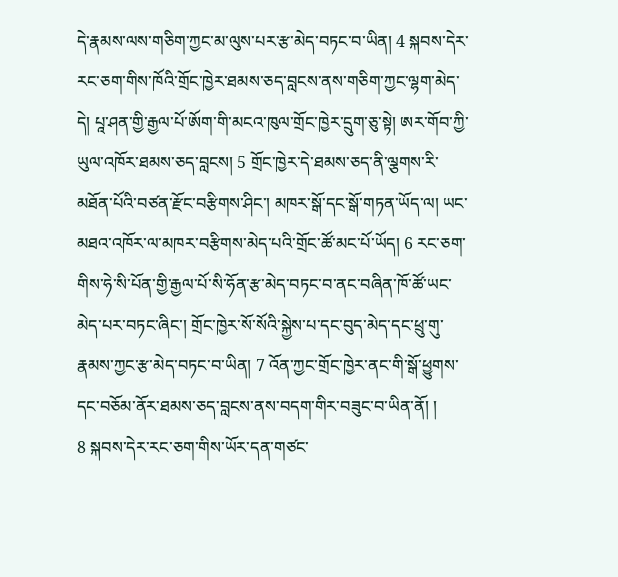དེ་རྣམས་ལས་གཅིག་ཀྱང་མ་ལུས་པར་རྩ་མེད་བཏང་བ་ཡིན། 4 སྐབས་དེར་རང་ཅག་གིས་ཁོའི་གྲོང་ཁྱེར་ཐམས་ཅད་བླངས་ནས་གཅིག་ཀྱང་ལྷག་མེད་དེ། པཱ་ཤན་གྱི་རྒྱལ་པོ་ཨོག་གི་མངའ་ཁུལ་གྲོང་ཁྱེར་དྲུག་ཅུ་སྟེ། ཨར་གོབ་ཀྱི་ཡུལ་འཁོར་ཐམས་ཅད་བླངས། 5 གྲོང་ཁྱེར་དེ་ཐམས་ཅད་ནི་ལྕགས་རི་མཐོན་པོའི་བཙན་རྫོང་བརྩིགས་ཤིང་། མཁར་སྒོ་དང་སྒོ་གཏན་ཡོད་ལ། ཡང་མཐའ་འཁོར་ལ་མཁར་བརྩིགས་མེད་པའི་གྲོང་ཚོ་མང་པོ་ཡོད། 6 རང་ཅག་གིས་ཧེ་སི་པོན་གྱི་རྒྱལ་པོ་སི་ཧོན་རྩ་མེད་བཏང་བ་ནང་བཞིན་ཁོ་ཚོ་ཡང་མེད་པར་བཏང་ཞིང་། གྲོང་ཁྱེར་སོ་སོའི་སྐྱེས་པ་དང་བུད་མེད་དང་ཕྲུ་གུ་རྣམས་ཀྱང་རྩ་མེད་བཏང་བ་ཡིན། 7 འོན་ཀྱང་གྲོང་ཁྱེར་ནང་གི་སྒོ་ཕྱུགས་དང་བཅོམ་ནོར་ཐམས་ཅད་བླངས་ནས་བདག་གིར་བཟུང་བ་ཡིན་ནོ། །
8 སྐབས་དེར་རང་ཅག་གིས་ཡོར་དན་གཙང་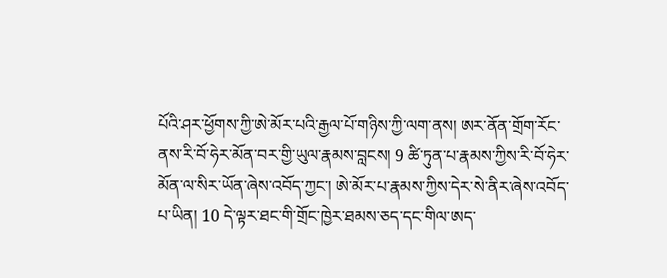པོའི་ཤར་ཕྱོགས་ཀྱི་ཨེ་མོར་པའི་རྒྱལ་པོ་གཉིས་ཀྱི་ལག་ནས། ཨར་ནོན་གྲོག་རོང་ནས་རི་བོ་ཧེར་མོན་བར་གྱི་ཡུལ་རྣམས་བླངས། 9 ཚི་ཏུན་པ་རྣམས་ཀྱིས་རི་བོ་ཧེར་མོན་ལ་སིར་ཡོན་ཞེས་འབོད་ཀྱང་། ཨེ་མོར་པ་རྣམས་ཀྱིས་དེར་སེ་ནིར་ཞེས་འབོད་པ་ཡིན། 10 དེ་ལྟར་ཐང་གི་གྲོང་ཁྱེར་ཐམས་ཅད་དང་གིལ་ཨད་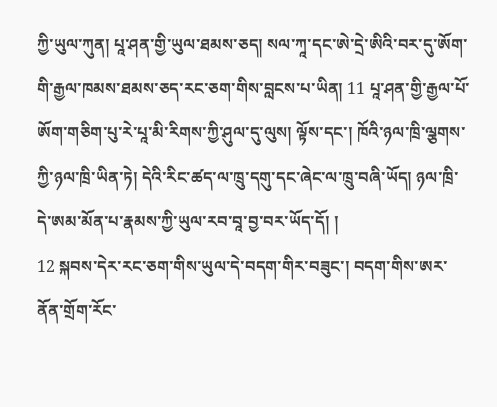ཀྱི་ཡུལ་ཀུན། པཱ་ཤན་གྱི་ཡུལ་ཐམས་ཅད། སལ་ཀཱ་དང་ཨེ་དྲེ་ཨིའི་བར་དུ་ཨོག་གི་རྒྱལ་ཁམས་ཐམས་ཅད་རང་ཅག་གིས་བླངས་པ་ཡིན། 11 པཱ་ཤན་གྱི་རྒྱལ་པོ་ཨོག་གཅིག་པུ་རེ་པཱ་མི་རིགས་ཀྱི་ཤུལ་དུ་ལུས། ལྟོས་དང་། ཁོའི་ཉལ་ཁྲི་ལྕགས་ཀྱི་ཉལ་ཁྲི་ཡིན་ཏེ། དེའི་རིང་ཚད་ལ་ཁྲུ་དགུ་དང་ཞེང་ལ་ཁྲུ་བཞི་ཡོད། ཉལ་ཁྲི་དེ་ཨམ་མོན་པ་རྣམས་ཀྱི་ཡུལ་རབ་བཱ་བྱ་བར་ཡོད་དོ། །
12 སྐབས་དེར་རང་ཅག་གིས་ཡུལ་དེ་བདག་གིར་བཟུང་། བདག་གིས་ཨར་ནོན་གྲོག་རོང་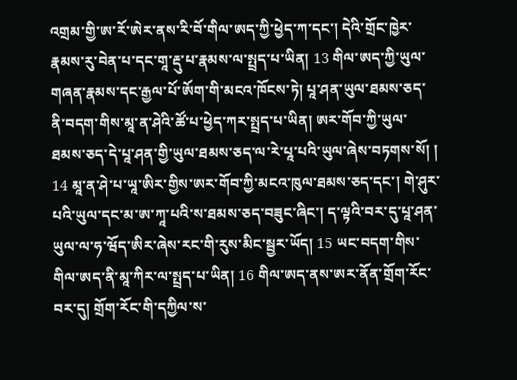འགྲམ་གྱི་ཨ་རོ་ཨེར་ནས་རི་བོ་གིལ་ཨད་ཀྱི་ཕྱེད་ཀ་དང་། དེའི་གྲོང་ཁྱེར་རྣམས་རུ་བེན་པ་དང་གཱ་རྡུ་པ་རྣམས་ལ་སྤྲད་པ་ཡིན། 13 གིལ་ཨད་ཀྱི་ཡུལ་གཞན་རྣམས་དང་རྒྱལ་པོ་ཨོག་གི་མངའ་ཁོངས་ཏེ། པཱ་ཤན་ཡུལ་ཐམས་ཅད་ནི་བདག་གིས་མཱ་ན་ཤེའི་ཚོ་པ་ཕྱེད་ཀར་སྤྲད་པ་ཡིན། ཨར་གོབ་ཀྱི་ཡུལ་ཐམས་ཅད་དེ་པཱ་ཤན་གྱི་ཡུལ་ཐམས་ཅད་ལ་རེ་པཱ་པའི་ཡུལ་ཞེས་བཏགས་སོ། ། 14 མཱ་ན་ཤེ་པ་ཡཱ་ཨིར་གྱིས་ཨར་གོབ་ཀྱི་མངའ་ཁུལ་ཐམས་ཅད་དང་། གེ་ཤུར་པའི་ཡུལ་དང་མ་ཨ་ཀཱ་པའི་ས་ཐམས་ཅད་བཟུང་ཞིང་། ད་ལྟའི་བར་དུ་པཱ་ཤན་ཡུལ་ལ་ཧ་ཝོད་ཨིར་ཞེས་རང་གི་རུས་མིང་སྦྱར་ཡོད། 15 ཡང་བདག་གིས་གིལ་ཨད་ནི་མཱ་ཀིར་ལ་སྤྲད་པ་ཡིན། 16 གིལ་ཨད་ནས་ཨར་ནོན་གྲོག་རོང་བར་དུ། གྲོག་རོང་གི་དཀྱིལ་ས་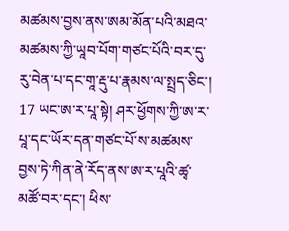མཚམས་བྱས་ནས་ཨམ་མོན་པའི་མཐའ་མཚམས་ཀྱི་ཡཱབ་པོག་གཙང་པོའི་བར་དུ་རུ་བེན་པ་དང་གཱ་རྡུ་པ་རྣམས་ལ་སྤྲད་ཅིང་། 17 ཡང་ཨ་ར་པཱ་སྟེ། ཤར་ཕྱོགས་ཀྱི་ཨ་ར་པཱ་དང་ཡོར་དན་གཙང་པོ་ས་མཚམས་བྱས་ཏེ་ཀིན་ནེ་རོད་ནས་ཨ་ར་པཱའི་ཚྭ་མཚོ་བར་དང་། ཕིས་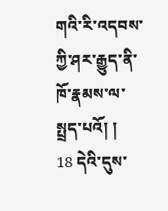གའི་རི་འདབས་ཀྱི་ཤར་རྒྱུད་ནི་ཁོ་རྣམས་ལ་སྤྲད་པའོ། །
18 དེའི་དུས་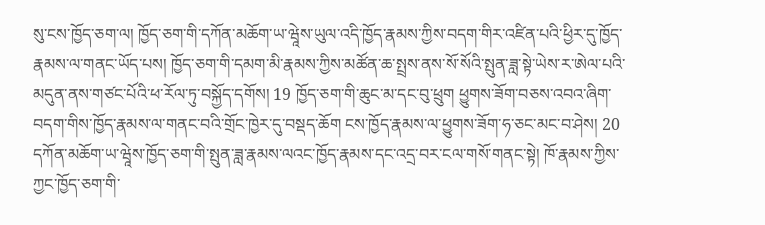སུ་ངས་ཁྱོད་ཅག་ལ། ཁྱོད་ཅག་གི་དཀོན་མཆོག་ཡ་ཝཱེས་ཡུལ་འདི་ཁྱོད་རྣམས་ཀྱིས་བདག་གིར་འཛིན་པའི་ཕྱིར་དུ་ཁྱོད་རྣམས་ལ་གནང་ཡོད་པས། ཁྱོད་ཅག་གི་དམག་མི་རྣམས་ཀྱིས་མཚོན་ཆ་སྤྲས་ནས་སོ་སོའི་སྤུན་ཟླ་སྟེ་ཡེས་ར་ཨེལ་པའི་མདུན་ནས་གཙང་པོའི་ཕ་རོལ་ཏུ་བསྐྱོད་དགོས། 19 ཁྱོད་ཅག་གི་ཆུང་མ་དང་བུ་ཕྲུག ཕྱུགས་ཟོག་བཅས་འབའ་ཞིག་བདག་གིས་ཁྱོད་རྣམས་ལ་གནང་བའི་གྲོང་ཁྱེར་དུ་བསྡད་ཆོག ངས་ཁྱོད་རྣམས་ལ་ཕྱུགས་ཟོག་ཧ་ཅང་མང་བ་ཤེས། 20 དཀོན་མཆོག་ཡ་ཝཱེས་ཁྱོད་ཅག་གི་སྤུན་ཟླ་རྣམས་ལའང་ཁྱོད་རྣམས་དང་འདྲ་བར་ངལ་གསོ་གནང་སྟེ། ཁོ་རྣམས་ཀྱིས་ཀྱང་ཁྱོད་ཅག་གི་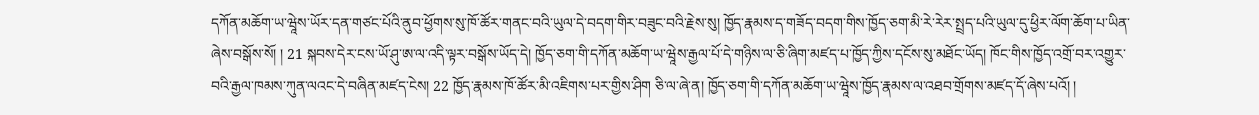དཀོན་མཆོག་ཡ་ཝཱེས་ཡོར་དན་གཙང་པོའི་ནུབ་ཕྱོགས་སུ་ཁོ་ཚོར་གནང་བའི་ཡུལ་དེ་བདག་གིར་བཟུང་བའི་རྗེས་སུ། ཁྱོད་རྣམས་ད་གཟོད་བདག་གིས་ཁྱོད་ཅག་མི་རེ་རེར་སྤྲད་པའི་ཡུལ་དུ་ཕྱིར་ལོག་ཆོག་པ་ཡིན་ཞེས་བསྒོས་སོ། ། 21 སྐབས་དེར་ངས་ཡོ་ཤུ་ཨ་ལ་འདི་ལྟར་བསྒོས་ཡོད་དེ། ཁྱོད་ཅག་གི་དཀོན་མཆོག་ཡ་ཝཱེས་རྒྱལ་པོ་དེ་གཉིས་ལ་ཅི་ཞིག་མཛད་པ་ཁྱོད་ཀྱིས་དངོས་སུ་མཐོང་ཡོད། ཁོང་གིས་ཁྱོད་འགྲོ་བར་འགྱུར་བའི་རྒྱལ་ཁམས་ཀུན་ལའང་དེ་བཞིན་མཛད་ངེས། 22 ཁྱོད་རྣམས་ཁོ་ཚོར་མི་འཇིགས་པར་གྱིས་ཤིག ཅི་ལ་ཞེ་ན། ཁྱོད་ཅག་གི་དཀོན་མཆོག་ཡ་ཝཱེས་ཁྱོད་རྣམས་ལ་འཐབ་གྲོགས་མཛད་དོ་ཞེས་པའོ། །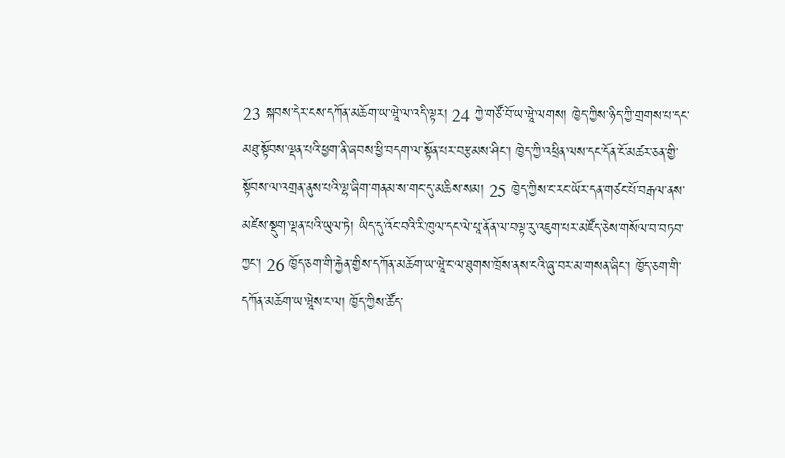23 སྐབས་དེར་ངས་དཀོན་མཆོག་ཡ་ཝཱེ་ལ་འདི་ལྟར། 24 ཀྱེ་གཙོ་བོ་ཡ་ཝཱེ་ལགས། ཁྱེད་ཀྱིས་ཉིད་ཀྱི་གྲགས་པ་དང་མཐུ་སྟོབས་ལྡན་པའི་ཕྱག་ནི་ཞབས་ཕྱི་བདག་ལ་སྟོན་པར་བརྩམས་ཤིང་། ཁྱེད་ཀྱི་འཕྲིན་ལས་དང་དོན་ངོ་མཚར་ཅན་གྱི་སྟོབས་ལ་འགྲན་ནུས་པའི་ལྷ་ཞིག་གནམ་ས་གང་དུ་མཆིས་སམ། 25 ཁྱེད་ཀྱིས་ང་རང་ཡོར་དན་གཙང་པོ་བརྒལ་ནས་མཛེས་སྡུག་ལྡན་པའི་ཡུལ་ཏེ། ཡིད་དུ་འོང་བའི་རི་ཁུལ་དང་ལེ་པཱ་ནོན་ལ་བལྟ་རུ་འཇུག་པར་མཛོད་ཅེས་གསོལ་བ་བཏབ་ཀྱང་། 26 ཁྱོད་ཅག་གི་རྐྱེན་གྱིས་དཀོན་མཆོག་ཡ་ཝཱེ་ང་ལ་ཐུགས་ཁྲོས་ནས་ངའི་ཞུ་བར་མ་གསན་ཞིང་། ཁྱོད་ཅག་གི་དཀོན་མཆོག་ཡ་ཝཱེས་ང་ལ། ཁྱོད་ཀྱིས་ཚོད་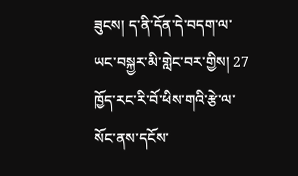ཟུངས། ད་ནི་དོན་དེ་བདག་ལ་ཡང་བསྐྱར་མི་གླེང་བར་གྱིས། 27 ཁྱོད་རང་རི་བོ་ཕིས་གའི་རྩེ་ལ་སོང་ནས་དངོས་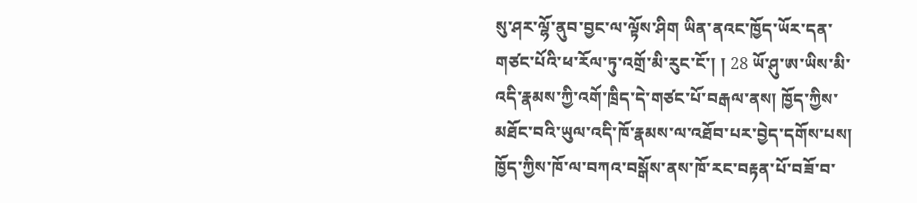སུ་ཤར་ལྷོ་ནུབ་བྱང་ལ་ལྟོས་ཤིག ཡིན་ནའང་ཁྱོད་ཡོར་དན་གཙང་པོའི་ཕ་རོལ་ཏུ་འགྲོ་མི་རུང་ངོ་། ། 28 ཡོ་ཤུ་ཨ་ཡིས་མི་འདི་རྣམས་ཀྱི་འགོ་ཁྲིད་དེ་གཙང་པོ་བརྒལ་ནས། ཁྱོད་ཀྱིས་མཐོང་བའི་ཡུལ་འདི་ཁོ་རྣམས་ལ་འཐོབ་པར་བྱེད་དགོས་པས། ཁྱོད་ཀྱིས་ཁོ་ལ་བཀའ་བསྒོས་ནས་ཁོ་རང་བརྟན་པོ་བཟོ་བ་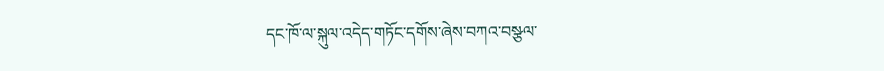དང་ཁོ་ལ་སྐུལ་འདེད་གཏོང་དགོས་ཞེས་བཀའ་བསྩལ་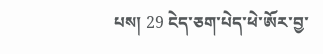པས། 29 ངེད་ཅག་པེད་ཕེ་ཨོར་བྱ་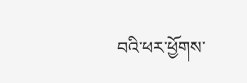བའི་ཕར་ཕྱོགས་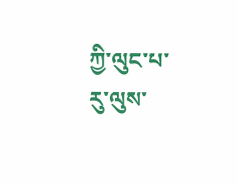ཀྱི་ལུང་པ་རུ་ལུས་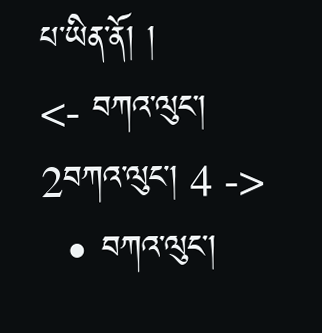པ་ཡིན་ནོ། །
<- བཀའ་ལུང་། 2བཀའ་ལུང་། 4 ->
  • བཀའ་ལུང་།